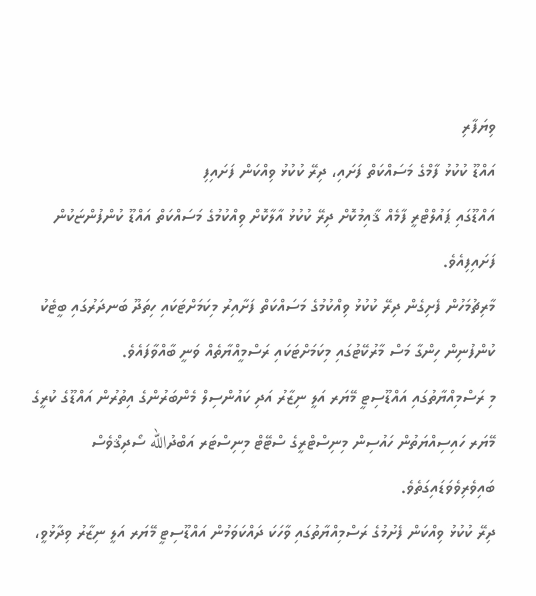ވިޔަފާރި
އައްޑޫ ކުކުޅު ފާމްގެ މަސައްކަތް ފަށައި، ދިރޭ ކުކުޅު ވިއްކަން ފަށައިފި
އައްޑޫގައި ޕައުލްޓްރީ ފާމެއް ޤާއިމުކޮށް ދިރޭ ކުކުޅު އާލާކޮށް ވިއްކުމުގެ މަސައްކަތް އައްޑޫ ކުންފުންޏަކުން ފަށައިފިއެވެ.
މާރިޗުމަހުން ފެށިގެން ދިރޭ ކުކުޅު ވިއްކުމުގެ މަސައްކަތް ފަށާއިރު މިކަމަށްޓަކައި ހިތަދޫ ބަނދަރުގައި ބީޓެކު ކުންފުނިން ހިންގާ މަސް މާރުކޭޓުގައި މިކަމަށްޓަކައި ރަސްމީއްޔާތެއް ވަނީ ބާއްވާފައެވެ.
މި ރަސްމިއްޔާތުގައި އައްޑޫސިޓީ މޭޔަރ އަލީ ނިޒާރު އަދި ކައުންސިލް މެންބަރުންގެ އިތުރުން އައްޑޫގެ ކުރީގެ މޭޔަރ ހައިސިއްޔަތުން ހައުސިން މިނިސްޓްރީގެ ސްޓޭޓް މިނިސްޓަރ އަބްދުالله ސޯދިޤްވެސް ބައިވެރިވެވަޑައިގަތެވެ.
ދިރޭ ކުކުޅު ވިއްކަން ފެށުމުގެ ރަސްމިއްޔާތުގައި ވާހަކަ ދައްކަވަމުން އައްޑޫސިޓީ މޭޔަރ އަލީ ނިޒާރު ވިދާޅުވީ،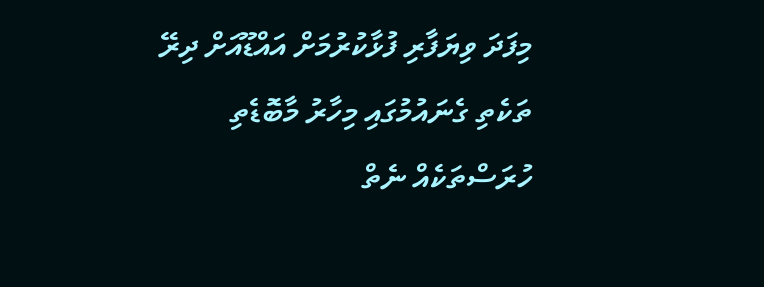މިފަދަ ވިޔަފާރި ފުޅާކުރުމަށް އައްޑޫއަށް ދިރޭ ތަކެތި ގެނައުމުގައި މިހާރު މާބޮޑެތި ހުރަސްތަކެއް ނެތް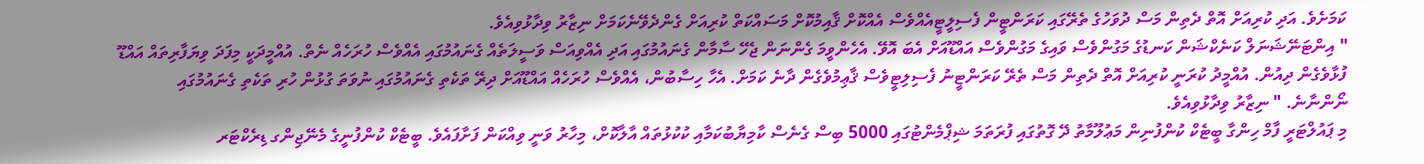ކަމަށެވެ. އަދި ކުރިއަށް އޮތް ދެތިން މަސް ދުވަހުގެ ތެރޭގައި ކަރަންޓީން ފެސިލީޓީއެއްވެސް އެއްކޮށް ޤާއިމުކޮށް މަސައްކަތް ކުރިއަށް ގެންދެވޭނެކަމަށް ނިޒާރު ވިދާޅުވިއެވެ.
" އިންޓަނޭޝަނަލް ކަނެކްޝަން ކަނޑުގެ މަގުންވެސް ވައިގެ މަގުންވެސް އައްޑޫއަށް އެބަ އޮވޭ. އެހެންވީމަ ގެންނަން ޖެހޭ ސާމާން ގެނައުމުގައި އަދި އެއްވިއަސް ވަސީލަތެއް ގެނައުމުގައި އެއްވެސް ހުރަހެއް ނެތް. އުއްމީދަކީ މިފަދަ ވިޔަފާރިތައް އައްޑޫ ފުޅާވެގެން ދިއުން. އުއްމީދު ކުރަނީ ކުރިއަށް އޮތް ދެތިން މަސް ތެރޭ ކަރަންޓީނު ފެސިލިޓީވެސް ޤާޢިމުވެގެން ދާނެ ކަމަށް. އެހާ ހިސާބުން، އެއްވެސް ހުރަހެއް އައްޑޫއަށް ދިރޭ ތަކެތި ގެނައުމުގައި ނުވަތަ ގުޅުން ހުރި ތަކެތި ގެނައުމުގައި ނޯންނާނެ. " ނިޒާރު ވިދާޅުވިއެވެ.
މި ޕައުލްޓަރީ ފާމް ހިންގާ ބީޓެކް ކުންފުނިން މަޢުލޫމާތު ދޭ ގޮތުގައި ފުރަތަމަ ޝިޕްމެންޓުގައި 5000 ބިސް ގެނެސް ކާމިޔާބުކަމާއި ކުކުޅުތައް އާލާކޮށް، މިހާރު ވަނީ ވިއްކަން ފަށާފައެވެ. ބީޓެކް ކުންފުނީގެ މެނޭޖިންގ ޑިރެކްޓަރ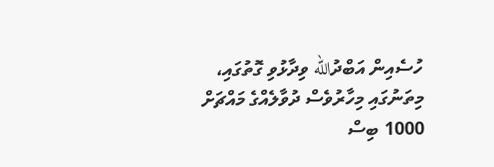ހުސެއިން އަބްދުالله ވިދާޅުވި ގޮތުގައި، މިތަނުގައި މިހާރުވެސް ދުވާލެއްގެ މައްޗަށް 1000 ބިސް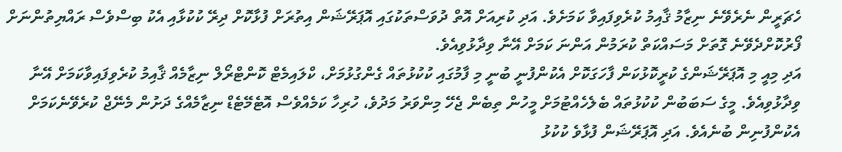ހެޗަރީން ނެރެވޭނެ ނިޒާމު ޤާއިމު ކުރެވިފައިވާ ކަމަށެވެ. އަދި ކުރިއަށް އޮތް ދުވަސްތަކުގައި އޮޕަރޭޝަން އިތުރަށް ފުޅާކޮށް ދިރޭ ކުކުޅާއި އެކު ބިސްވެސް ރައްޔިތުންނަށް ފޯރުކޮށްދެވޭނެ ގޮތަށް މަސައްކަތް ކުރަމުން އަންނަ ކަމަށް އޭނާ ވިދާޅުވިއެވެ.
އަދި މިއީ މި އޮޕަރޭޝަންގެ ކުރީކޮޅުކަން ފާހަގަކޮށް އެކުންފުނީ ބުނީ މި ފާމުގައި ކުކުޅުތައް ގެންގުޅުމަށް، ކްލައިމެޓް ކޮންޓްރޯލް ނިޒާމެއް ޤާއިމު ކުރެވިފައިވާކަމަށް އޭނާ ވިދާޅުވިއެވެ. މީގެ ސަބަބުން ކުކުޅުތައް ބެލެހެއްޓުމަށް މީހުން ތިބެން ޖެހޭ މިންވަރު މަދުވެ، ހުރިހާ ކަމެއްވެސް އޮޓެމޭޓެޑް ނިޒާމެއްގެ ދަށުން މެނޭޖް ކުރެވޭނެކަމަށް އެކުންފުނިން ބުނެއެވެ. އަދި އޮޕަރޭޝަން ފުޅާވެ ކުކުޅު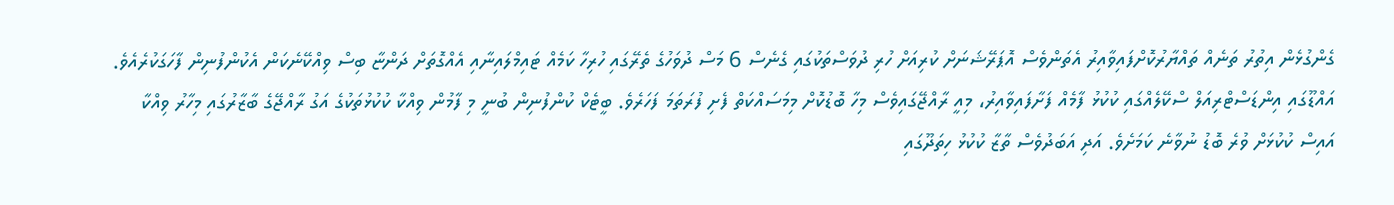ގެންގުޅެން އިތުރު ތަނެއް ތައްޔާރުކޮށްފައިވާއިރު އެތަންވެސް އޮޕަރޭޝަނަށް ކުރިއަށް ހުރި ދުވަސްތަކުގައި ގެނެސް 6 މަސް ދުވަހުގެ ތެރޭގައި ހުރިހާ ކަމެއް ޓައިމްލައިނާއި އެއްގޮތަށް ދަންޏާ ބިސް ވިއްކޭނެކަން އެކުންފުނިން ފާހަގަކުރެއެވެ.
އައްޑޫގައި އިންޑަސްޓްރިއަލް ސްކޭލެއްގައި ކުކުޅު ފާމެއް ފަށާފައިވާއިރު، މިއީ ރާއްޖޭގައިވެސް މިހާ ބޮޑުކޮށް މިމަސައްކަތް ފެށި ފުރަތަމަ ފަހަރެވެ. ބީޓެކް ކުންފުނިން ބުނީ މި ފާމުން ވިއްކާ ކުކުޅުތަކުގެ އަގު ރާއްޖޭގެ ބާޒާރުގައި މިހާރު ވިއްކާ އައިސް ކުކުޅަށް ވުރެ ބޮޑު ނުވާނެ ކަމަށެވެ. އަދި އަބަދުވެސް ތާޒާ ކުކުޅު ހިތަދޫގައި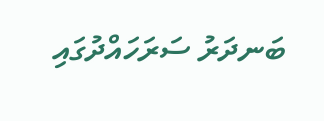ބަނދަރު ސަރަހައްދުގައި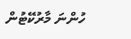ހުންނަ މާރުކޭޓުން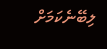ލިބޭނެކަމަށް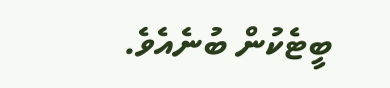ބީޓެކުން ބުނެއެވެ.